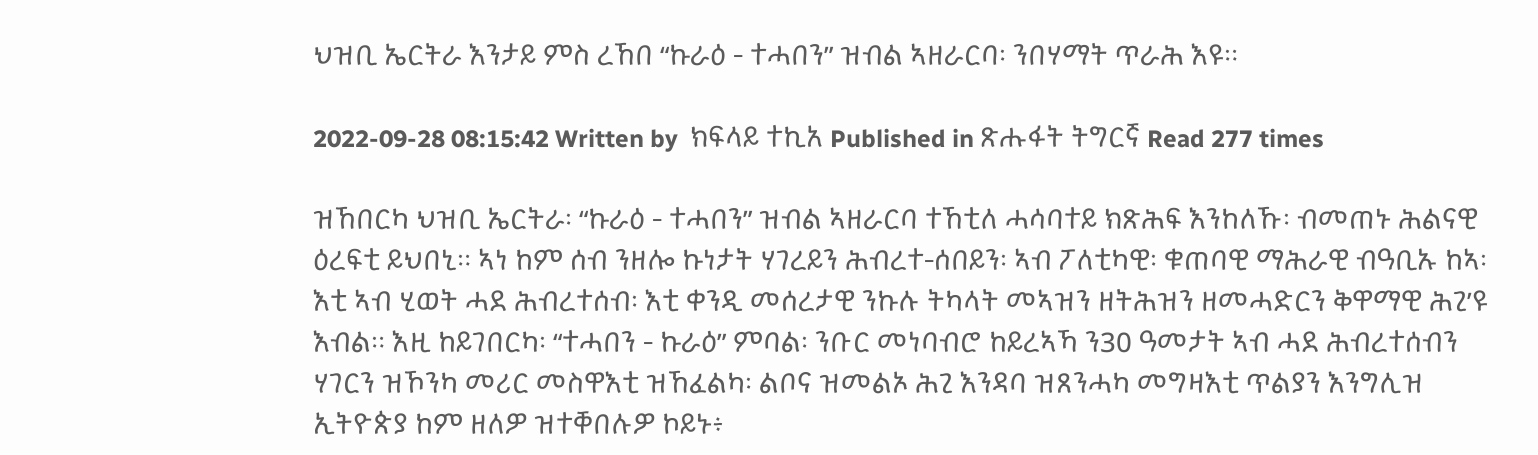ህዝቢ ኤርትራ እንታይ ምስ ረኸበ “ኩራዕ - ተሓበን” ዝብል ኣዘራርባ፡ ንበሃማት ጥራሕ እዩ።

2022-09-28 08:15:42 Written by  ክፍላይ ተኪአ Published in ጽሑፋት ትግርኛ Read 277 times

ዝኸበርካ ህዝቢ ኤርትራ፡ “ኩራዕ - ተሓበን” ዝብል ኣዘራርባ ተኸቲለ ሓሳባተይ ክጽሕፍ እንከለኹ፡ ብመጠኑ ሕልናዊ ዕረፍቲ ይህበኒ። ኣነ ከም ሰብ ንዘሎ ኩነታት ሃገረይን ሕብረተ-ሰበይን፡ ኣብ ፖለቲካዊ፡ ቁጠባዊ ማሕራዊ ብዓቢኡ ከኣ፡ እቲ ኣብ ሂወት ሓደ ሕብረተሰብ፡ እቲ ቀንዲ መሰረታዊ ንኩሉ ትካላት መኣዝን ዘትሕዝን ዘመሓድርን ቅዋማዊ ሕጊ’ዩ እብል። እዚ ከይገበርካ፡ “ተሓበን - ኩራዕ” ምባል፡ ንቡር መነባብሮ ከይረኣኻ ን30 ዓመታት ኣብ ሓደ ሕብረተሰብን ሃገርን ዝኾንካ መሪር መስዋእቲ ዝኸፈልካ፡ ልቦና ዝመልኦ ሕጊ እንዳባ ዝጸንሓካ መግዛእቲ ጥልያን እንግሊዝ ኢትዮጵያ ከም ዘለዎ ዝተቐበሉዎ ኮይኑ፥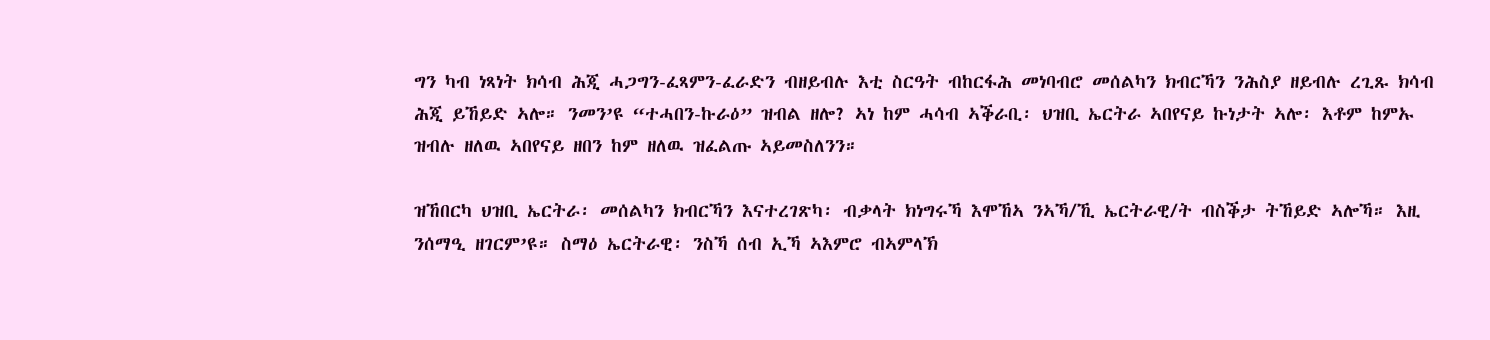ግን ካብ ነጻነት ክሳብ ሕጂ ሓጋግን-ፈጻምን-ፈራድን ብዘይብሉ እቲ ስርዓት ብከርፋሕ መነባብሮ መሰልካን ክብርኻን ንሕስያ ዘይብሉ ረጊጹ ክሳብ ሕጂ ይኸይድ ኣሎ። ንመን’ዩ “ተሓበን-ኩራዕ” ዝብል ዘሎ? ኣነ ከም ሓሳብ ኣቕራቢ፡ ህዝቢ ኤርትራ ኣበየናይ ኩነታት ኣሎ፡ እቶም ከምኡ ዝብሉ ዘለዉ ኣበየናይ ዘበን ከም ዘለዉ ዝፈልጡ ኣይመስለንን።

ዝኸበርካ ህዝቢ ኤርትራ፡ መሰልካን ክብርኻን እናተረገጽካ፡ ብቃላት ክነግሩኻ እሞኸኣ ንኣኻ/ኺ ኤርትራዊ/ት ብስቕታ ትኸይድ ኣሎኻ። እዚ ንሰማዒ ዘገርም’ዩ። ስማዕ ኤርትራዊ፡ ንስኻ ሰብ ኢኻ ኣእምሮ ብኣምላኽ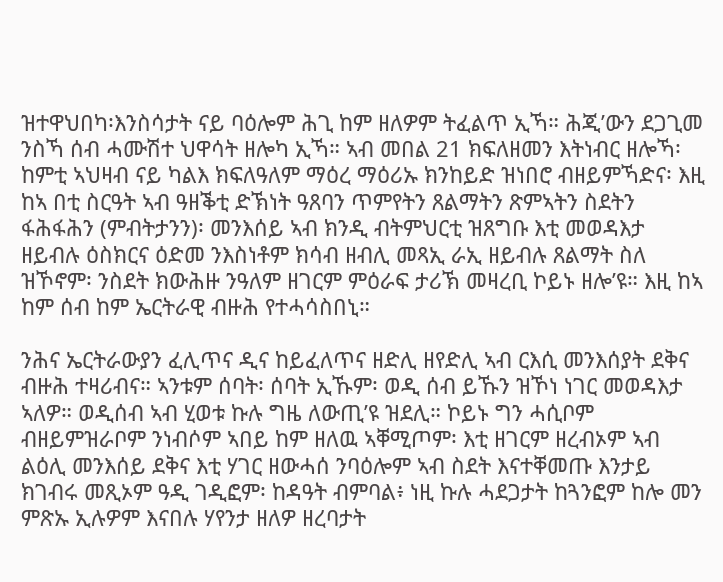ዝተዋህበካ፡እንስሳታት ናይ ባዕሎም ሕጊ ከም ዘለዎም ትፈልጥ ኢኻ። ሕጂ’ውን ደጋጊመ ንስኻ ሰብ ሓሙሽተ ህዋሳት ዘሎካ ኢኻ። ኣብ መበል 21 ክፍለዘመን እትነብር ዘሎኻ፡ ከምቲ ኣህዛብ ናይ ካልእ ክፍለዓለም ማዕረ ማዕሪኡ ክንከይድ ዝነበሮ ብዘይምኻድና፡ እዚ ከኣ በቲ ስርዓት ኣብ ዓዘቕቲ ድኽነት ዓጸባን ጥምየትን ጸልማትን ጽምኣትን ስደትን ፋሕፋሕን (ምብትታንን)፡ መንእሰይ ኣብ ክንዲ ብትምህርቲ ዝጸግቡ እቲ መወዳእታ ዘይብሉ ዕስክርና ዕድመ ንእስነቶም ክሳብ ዘብሊ መጻኢ ራኢ ዘይብሉ ጸልማት ስለ ዝኾኖም፡ ንስደት ክውሕዙ ንዓለም ዘገርም ምዕራፍ ታሪኽ መዛረቢ ኮይኑ ዘሎ’ዩ። እዚ ከኣ ከም ሰብ ከም ኤርትራዊ ብዙሕ የተሓሳስበኒ።

ንሕና ኤርትራውያን ፈሊጥና ዲና ከይፈለጥና ዘድሊ ዘየድሊ ኣብ ርእሲ መንእሰያት ደቅና ብዙሕ ተዛሪብና። ኣንቱም ሰባት፡ ሰባት ኢኹም፡ ወዲ ሰብ ይኹን ዝኾነ ነገር መወዳእታ ኣለዎ። ወዲሰብ ኣብ ሂወቱ ኩሉ ግዜ ለውጢ’ዩ ዝደሊ። ኮይኑ ግን ሓሲቦም ብዘይምዝራቦም ንነብሶም ኣበይ ከም ዘለዉ ኣቐሚጦም፡ እቲ ዘገርም ዘረብኦም ኣብ ልዕሊ መንእሰይ ደቅና እቲ ሃገር ዘውሓሰ ንባዕሎም ኣብ ስደት እናተቐመጡ እንታይ ክገብሩ መጺኦም ዓዲ ገዲፎም፡ ከዳዓት ብምባል፥ ነዚ ኩሉ ሓደጋታት ከጓንፎም ከሎ መን ምጽኡ ኢሉዎም እናበሉ ሃየንታ ዘለዎ ዘረባታት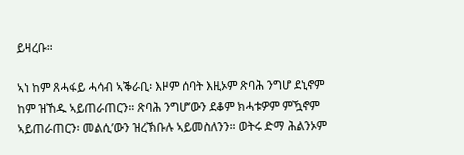ይዛረቡ።

ኣነ ከም ጸሓፋይ ሓሳብ ኣቕራቢ፡ እዞም ሰባት እዚኦም ጽባሕ ንግሆ ደኒኖም ከም ዝኸዱ ኣይጠራጠርን። ጽባሕ ንግሆ’ውን ደቆም ክሓቱዎም ምዃኖም ኣይጠራጠርን፡ መልሲ’ውን ዝረኽቡሉ ኣይመስለንን። ወትሩ ድማ ሕልንኦም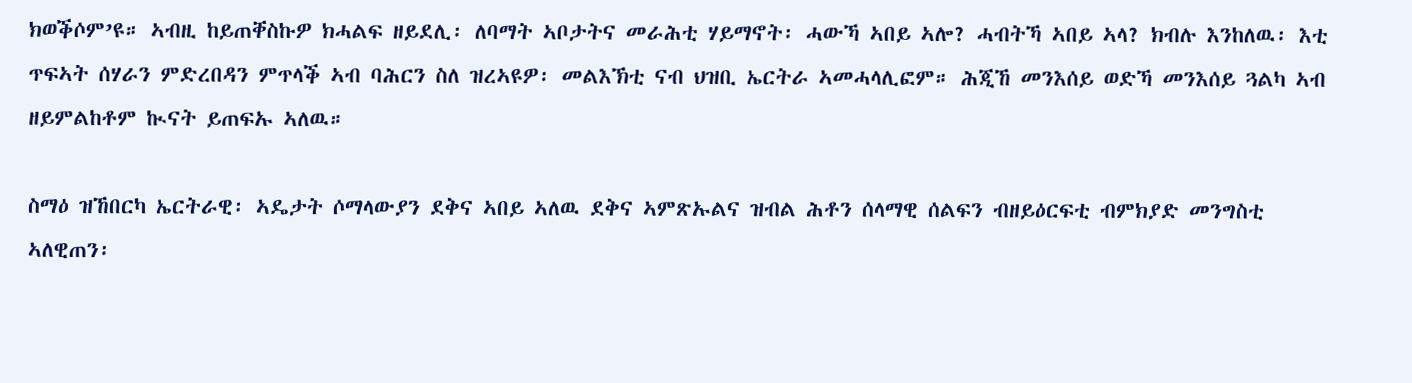ክወቕሶም’ዩ። ኣብዚ ከይጠቐስኩዎ ክሓልፍ ዘይደሊ፡ ለባማት ኣቦታትና መራሕቲ ሃይማኖት፡ ሓውኻ ኣበይ ኣሎ? ሓብትኻ ኣበይ ኣላ? ክብሉ እንከለዉ፡ እቲ ጥፍኣት ሰሃራን ምድረበዳን ምጥላቕ ኣብ ባሕርን ስለ ዝረኣዩዎ፡ መልእኽቲ ናብ ህዝቢ ኤርትራ ኣመሓላሊፎም። ሕጂኸ መንእሰይ ወድኻ መንእሰይ ጓልካ ኣብ ዘይምልከቶም ኲናት ይጠፍኡ ኣለዉ።

ስማዕ ዝኸበርካ ኤርትራዊ፡ ኣዴታት ሶማላውያን ደቅና ኣበይ ኣለዉ ደቅና ኣምጽኡልና ዝብል ሕቶን ሰላማዊ ሰልፍን ብዘይዕርፍቲ ብምክያድ መንግስቲ ኣለዊጠን፡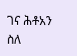ገና ሕቶአን ስለ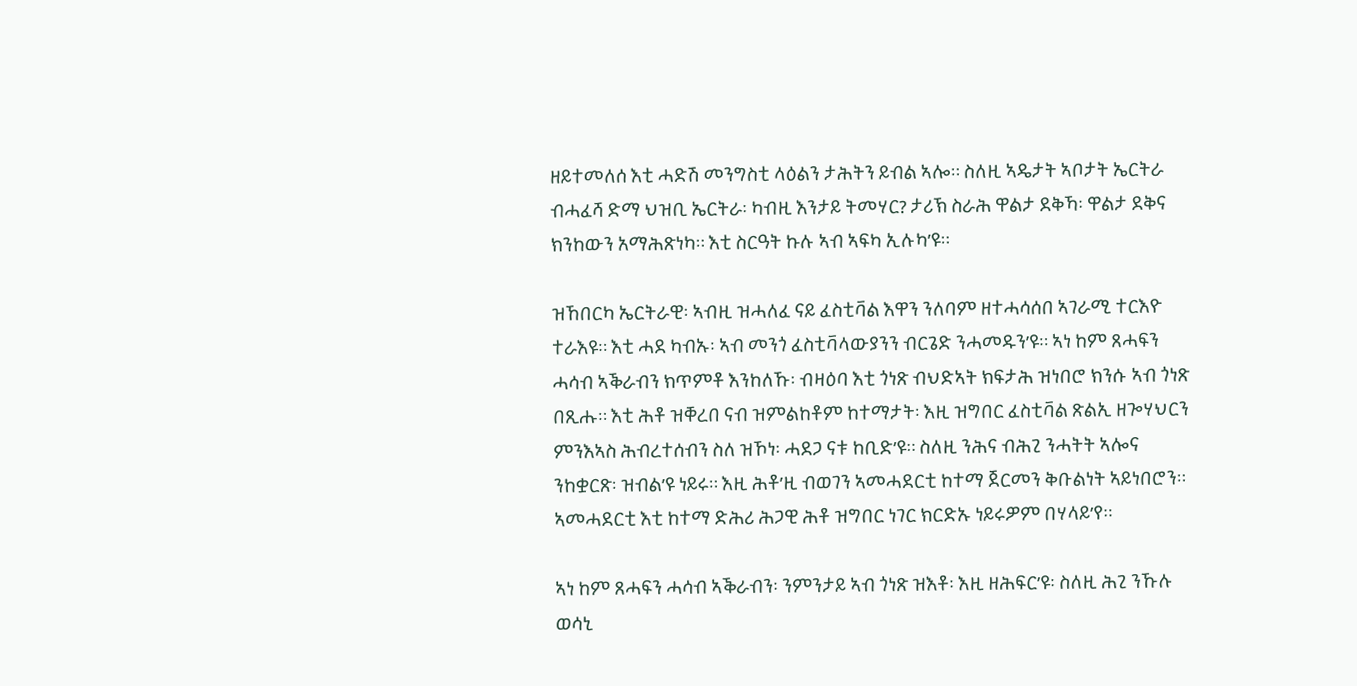ዘይተመለሰ እቲ ሓድሽ መንግስቲ ላዕልን ታሕትን ይብል ኣሎ። ስለዚ ኣዴታት ኣቦታት ኤርትራ ብሓፈሻ ድማ ህዝቢ ኤርትራ፡ ካብዚ እንታይ ትመሃር? ታሪኽ ስራሕ ዋልታ ደቅኻ፡ ዋልታ ደቅና ክንከውን አማሕጽነካ። እቲ ስርዓት ኩሉ ኣብ ኣፍካ ኢሉካ’ዩ።

ዝኸበርካ ኤርትራዊ፡ ኣብዚ ዝሓለፈ ናይ ፈስቲቫል እዋን ንለባም ዘተሓሳሰበ ኣገራሚ ተርእዮ ተራእዩ። እቲ ሓደ ካብኡ፡ ኣብ መንጎ ፈስቲቫላውያንን ብርጌድ ንሓመዱን’ዩ። ኣነ ከም ጸሓፍን ሓሳብ ኣቕራብን ክጥምቶ እንከለኹ፡ ብዛዕባ እቲ ጎነጽ ብህድኣት ክፍታሕ ዝነበሮ ክንሱ ኣብ ጎነጽ በጺሑ። እቲ ሕቶ ዝቐረበ ናብ ዝምልከቶም ከተማታት፡ እዚ ዝግበር ፈስቲቫል ጽልኢ ዘጐሃህርን ምንእኣስ ሕብረተሰብን ስለ ዝኾነ፡ ሓደጋ ናቱ ከቢድ’ዩ። ስለዚ ንሕና ብሕጊ ንሓትት ኣሎና ንከቋርጽ፡ ዝብል’ዩ ነይሩ። እዚ ሕቶ’ዚ ብወገን ኣመሓደርቲ ከተማ ጀርመን ቅቡልነት ኣይነበሮን። ኣመሓደርቲ እቲ ከተማ ድሕሪ ሕጋዊ ሕቶ ዝግበር ነገር ክርድኡ ነይሩዎም በሃላይ’የ።

ኣነ ከም ጸሓፍን ሓሳብ ኣቕራብን፡ ንምንታይ ኣብ ጎነጽ ዝእቶ፡ እዚ ዘሕፍር’ዩ፡ ስለዚ ሕጊ ንኹሉ ወሳኒ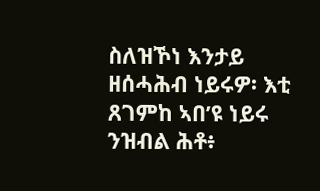ስለዝኾነ እንታይ ዘሰሓሕብ ነይሩዎ፡ እቲ ጸገምከ ኣበ’ዩ ነይሩ ንዝብል ሕቶ፥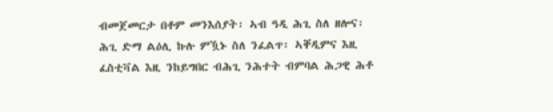ብመጀመርታ በቶም መንእሰያት፡ ኣብ ዓዲ ሕጊ ስለ ዘሎና፡ ሕጊ ድማ ልዕሊ ኩሉ ምዃኑ ስለ ንፈልጥ፡ ኣቐዲምና እዚ ፈስቲቫል እዚ ንከይግበር ብሕጊ ንሕተት ብምባል ሕጋዊ ሕቶ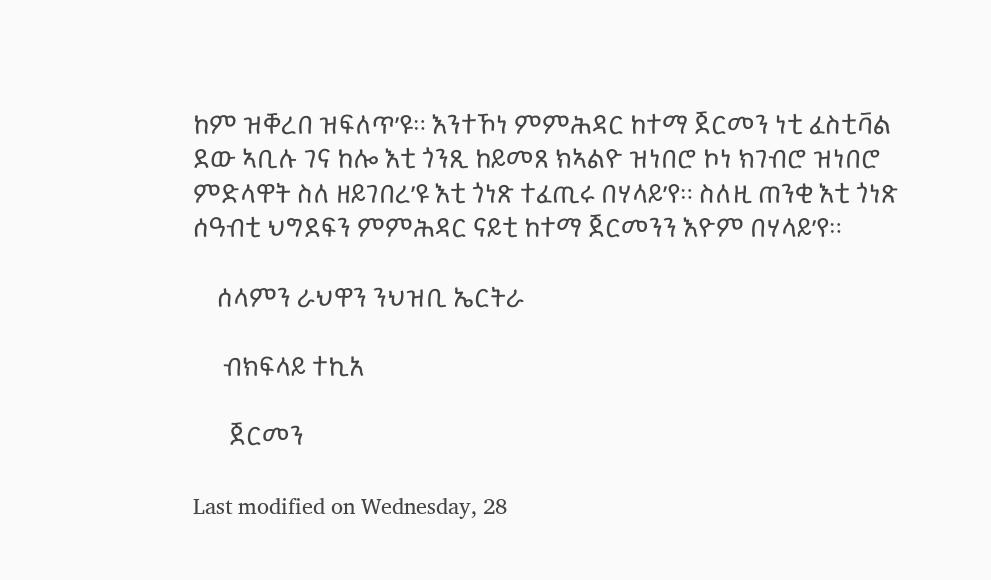ከም ዝቐረበ ዝፍለጥ’ዩ። እንተኾነ ምምሕዳር ከተማ ጀርመን ነቲ ፈስቲቫል ደው ኣቢሉ ገና ከሎ እቲ ጎንጺ ከይመጸ ክኣልዮ ዝነበሮ ኮነ ክገብሮ ዝነበሮ ምድላዋት ስለ ዘይገበረ’ዩ እቲ ጎነጽ ተፈጢሩ በሃላይ’የ። ስለዚ ጠንቂ እቲ ጎነጽ ሰዓብቲ ህግደፍን ምምሕዳር ናይቲ ከተማ ጀርመንን እዮም በሃላይ’የ።

    ሰላምን ራህዋን ንህዝቢ ኤርትራ

     ብክፍላይ ተኪአ

      ጀርመን

Last modified on Wednesday, 28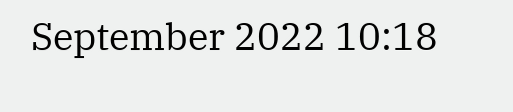September 2022 10:18